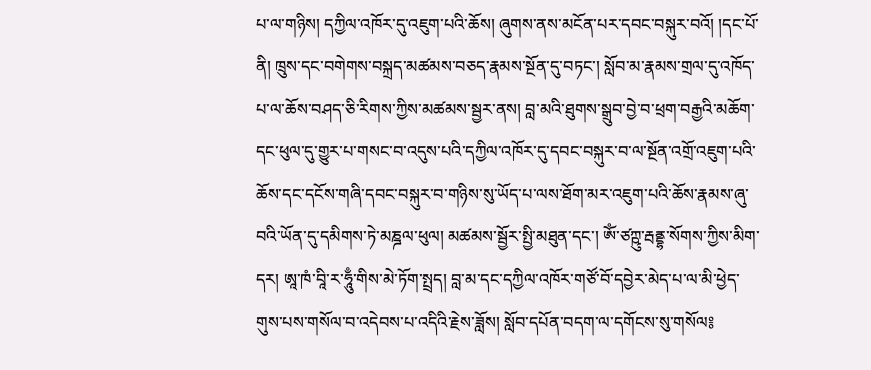པ་ལ་གཉིས། དཀྱིལ་འཁོར་དུ་འཇུག་པའི་ཆོས། ཞུགས་ནས་མངོན་པར་དབང་བསྐུར་བའོ། །དང་པོ་ནི། ཁྲུས་དང་བགེགས་བསྐྲད་མཚམས་བཅད་རྣམས་སྔོན་དུ་བཏང་། སློབ་མ་རྣམས་གྲལ་དུ་འཁོད་པ་ལ་ཆོས་བཤད་ཅི་རིགས་ཀྱིས་མཚམས་སྦྱར་ནས། བླ་མའི་ཐུགས་སྒྲུབ་བྱེ་བ་ཕྲག་བརྒྱའི་མཆོག་དང་ཕུལ་དུ་གྱུར་པ་གསང་བ་འདུས་པའི་དཀྱིལ་འཁོར་དུ་དབང་བསྐུར་བ་ལ་སྔོན་འགྲོ་འཇུག་པའི་ཆོས་དང་དངོས་གཞི་དབང་བསྐུར་བ་གཉིས་སུ་ཡོད་པ་ལས་ཐོག་མར་འཇུག་པའི་ཆོས་རྣམས་ཞུ་བའི་ཡོན་དུ་དམིགས་ཏེ་མཎྜལ་ཕུལ། མཚམས་སྦྱོར་སྤྱི་མཐུན་དང་། ཨོཾ་ཙཀྵུ་རྦནྡྷ་སོགས་ཀྱིས་མིག་དར། ཨཱ་ཁཾ་བཱི་ར་ཧཱུྃ་གིས་མེ་ཏོག་སྤྲད། བླ་མ་དང་དཀྱིལ་འཁོར་གཙོ་བོ་དབྱེར་མེད་པ་ལ་མི་ཕྱེད་གུས་པས་གསོལ་བ་འདེབས་པ་འདིའི་རྗེས་ཟློས། སློབ་དཔོན་བདག་ལ་དགོངས་སུ་གསོལ༔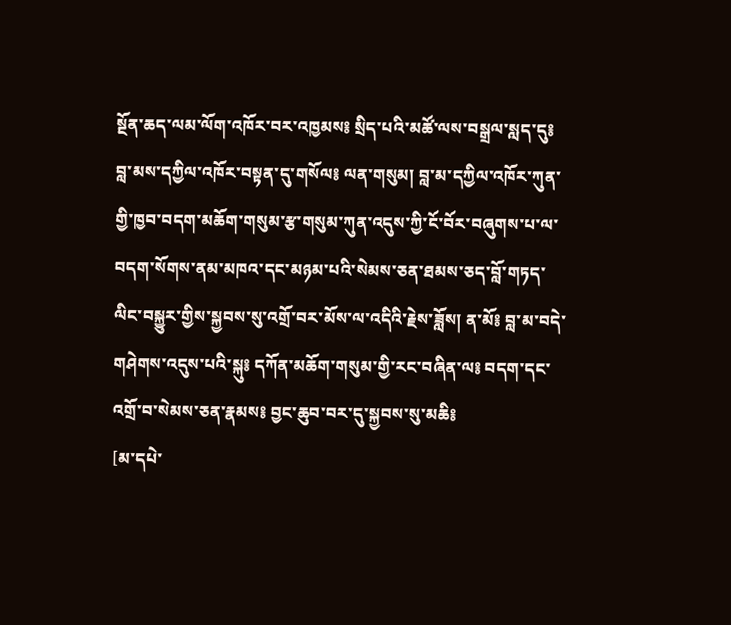སྔོན་ཆད་ལམ་ལོག་འཁོར་བར་འཁྱམས༔ སྲིད་པའི་མཚོ་ལས་བསྒྲལ་སླད་དུ༔ བླ་མས་དཀྱིལ་འཁོར་བསྟན་དུ་གསོལ༔ ལན་གསུམ། བླ་མ་དཀྱིལ་འཁོར་ཀུན་གྱི་ཁྱབ་བདག་མཆོག་གསུམ་རྩ་གསུམ་ཀུན་འདུས་ཀྱི་ངོ་བོར་བཞུགས་པ་ལ་བདག་སོགས་ནམ་མཁའ་དང་མཉམ་པའི་སེམས་ཅན་ཐམས་ཅད་བློ་གཏད་ལིང་བསྐྱུར་གྱིས་སྐྱབས་སུ་འགྲོ་བར་མོས་ལ་འདིའི་རྗེས་ཟློས། ན་མོ༔ བླ་མ་བདེ་གཤེགས་འདུས་པའི་སྐུ༔ དཀོན་མཆོག་གསུམ་གྱི་རང་བཞིན་ལ༔ བདག་དང་འགྲོ་བ་སེམས་ཅན་རྣམས༔ བྱང་ཆུབ་བར་དུ་སྐྱབས་སུ་མཆི༔
[མ་དཔེ་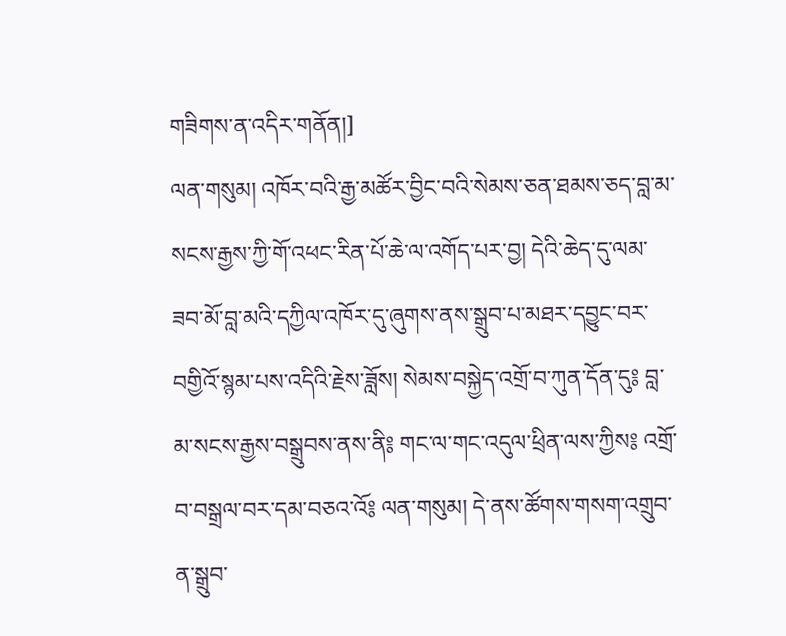གཟིགས་ན་འདིར་གནོན།]
ལན་གསུམ། འཁོར་བའི་རྒྱ་མཚོར་བྱིང་བའི་སེམས་ཅན་ཐམས་ཅད་བླ་མ་སངས་རྒྱས་ཀྱི་གོ་འཕང་རིན་པོ་ཆེ་ལ་འགོད་པར་བྱ། དེའི་ཆེད་དུ་ལམ་ཟབ་མོ་བླ་མའི་དཀྱིལ་འཁོར་དུ་ཞུགས་ནས་སྒྲུབ་པ་མཐར་དབྱུང་བར་བགྱིའོ་སྙམ་པས་འདིའི་རྗེས་ཟློས། སེམས་བསྐྱེད་འགྲོ་བ་ཀུན་དོན་དུ༔ བླ་མ་སངས་རྒྱས་བསྒྲུབས་ནས་ནི༔ གང་ལ་གང་འདུལ་ཕྲིན་ལས་ཀྱིས༔ འགྲོ་བ་བསྒྲལ་བར་དམ་བཅའ་འོ༔ ལན་གསུམ། དེ་ནས་ཚོགས་གསག་འགྲུབ་ན་སྒྲུབ་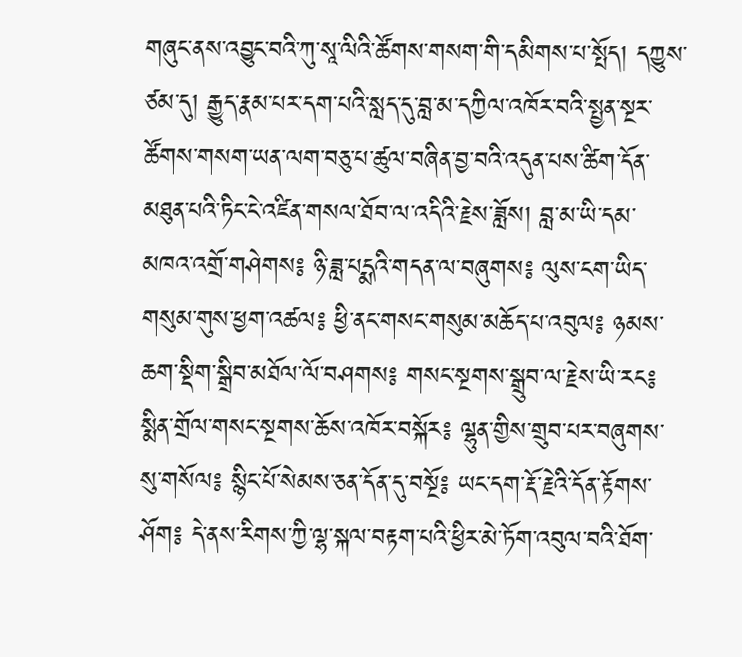གཞུང་ནས་འབྱུང་བའི་ཀུ་སཱ་ལིའི་ཚོགས་གསག་གི་དམིགས་པ་སྤོད། དཀྱུས་ཙམ་དུ། རྒྱུད་རྣམ་པར་དག་པའི་སླད་དུ་བླ་མ་དཀྱིལ་འཁོར་བའི་སྤྱན་སྔར་ཚོགས་གསག་ཡན་ལག་བཅུ་པ་ཚུལ་བཞིན་བྱ་བའི་འདུན་པས་ཚིག་དོན་མཐུན་པའི་ཏིང་ངེ་འཛིན་གསལ་ཐོབ་ལ་འདིའི་རྗེས་ཟློས། བླ་མ་ཡི་དམ་མཁའ་འགྲོ་གཤེགས༔ ཉི་ཟླ་པདྨའི་གདན་ལ་བཞུགས༔ ལུས་ངག་ཡིད་གསུམ་གུས་ཕྱག་འཚལ༔ ཕྱི་ནང་གསང་གསུམ་མཆོད་པ་འབུལ༔ ཉམས་ཆག་སྡིག་སྒྲིབ་མཐོལ་ལོ་བཤགས༔ གསང་སྔགས་སྒྲུབ་ལ་རྗེས་ཡི་རང༔ སྨིན་གྲོལ་གསང་སྔགས་ཆོས་འཁོར་བསྐོར༔ ལྷུན་གྱིས་གྲུབ་པར་བཞུགས་སུ་གསོལ༔ སྙིང་པོ་སེམས་ཅན་དོན་དུ་བསྔོ༔ ཡང་དག་རྡོ་རྗེའི་དོན་རྟོགས་ཤོག༔ དེ་ནས་རིགས་ཀྱི་ལྷ་སྐལ་བརྟག་པའི་ཕྱིར་མེ་ཏོག་འབུལ་བའི་ཐོག་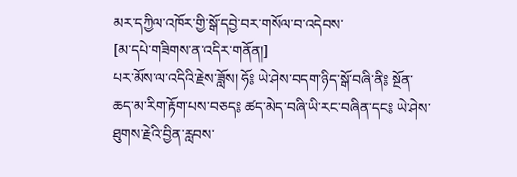མར་དཀྱིལ་འཁོར་གྱི་སྒོ་དབྱེ་བར་གསོལ་བ་འདེབས་
[མ་དཔེ་གཟིགས་ན་འདིར་གནོན།]
པར་མོས་ལ་འདིའི་རྗེས་ཟློས། ཧོ༔ ཡེ་ཤེས་བདག་ཉིད་སྒོ་བཞི་ནི༔ སྔོན་ཆད་མ་རིག་རྟོག་པས་བཅད༔ ཚད་མེད་བཞི་ཡི་རང་བཞིན་དང༔ ཡེ་ཤེས་ཐུགས་རྗེའི་བྱིན་རླབས་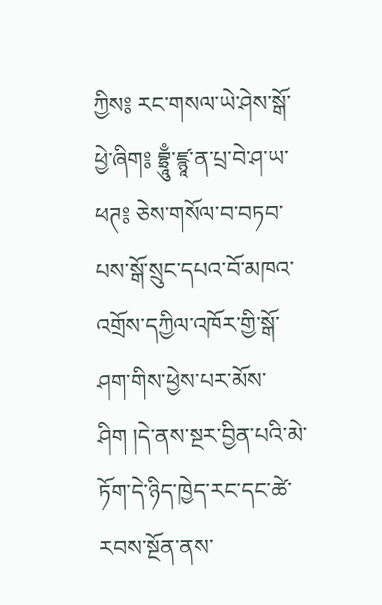ཀྱིས༔ རང་གསལ་ཡེ་ཤེས་སྒོ་ཕྱེ་ཞིག༔ བྷྲཱུྃ་ཛྙཱ་ན་པྲ་བེ་ཤ་ཡ་ཕཊ༔ ཅེས་གསོལ་བ་བཏབ་པས་སྒོ་སྲུང་དཔའ་བོ་མཁའ་འགྲོས་དཀྱིལ་འཁོར་གྱི་སྒོ་ཤག་གིས་ཕྱེས་པར་མོས་ཤིག །དེ་ནས་སྔར་བྱིན་པའི་མེ་ཏོག་དེ་ཉིད་ཁྱེད་རང་དང་ཚེ་རབས་སྔོན་ནས་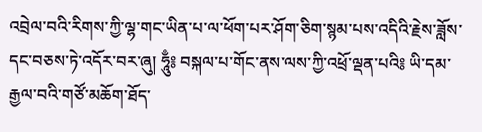འབྲེལ་བའི་རིགས་ཀྱི་ལྷ་གང་ཡིན་པ་ལ་ཕོག་པར་ཤོག་ཅིག་སྙམ་པས་འདིའི་རྗེས་ཟློས་དང་བཅས་ཏེ་འདོར་བར་ཞུ། ཧཱུྃ༔ བསྐལ་པ་གོང་ནས་ལས་ཀྱི་འཕྲོ་ལྡན་པའི༔ ཡི་དམ་རྒྱལ་བའི་གཙོ་མཆོག་ཐོད་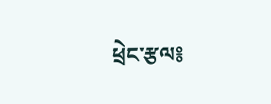ཕྲེང་རྩལ༔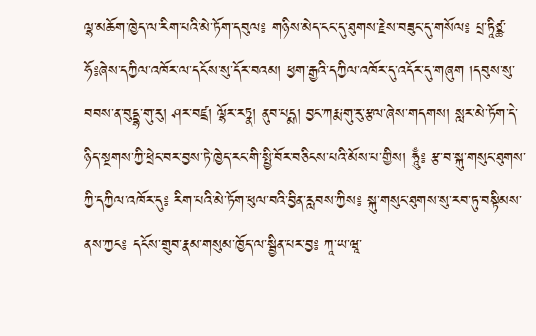ལྷ་མཆོག་ཁྱེད་ལ་རིག་པའི་མེ་ཏོག་དབུལ༔ གཉིས་མེད་ངང་དུ་ཐུགས་རྗེས་བཟུང་དུ་གསོལ༔ པྲ་ཏཱིཙྪ་ཧོ༔ཞེས་དཀྱིལ་འཁོར་ལ་དངོས་སུ་དོར་བའམ། ཕྱག་རྒྱའི་དཀྱིལ་འཁོར་དུ་འདོར་དུ་གཞུག །དབུས་སུ་བབས་ན་བུདྡྷ་གུ་རུ། ཤར་བཛྲ། ལྷོར་རཏྣ། ནུབ་པདྨ། བྱང་ཀརྨ་གུ་རུ་རྩལ་ཞེས་གདགས། སླར་མེ་ཏོག་དེ་ཉིད་སྔགས་ཀྱི་ཕྲེང་བར་བྱས་ཏེ་ཁྱེད་རང་གི་སྤྱི་བོར་བཅིངས་པའི་མོས་པ་གྱིས། ཧཱུྃ༔ རྩ་བ་སྐུ་གསུང་ཐུགས་ཀྱི་དཀྱིལ་འཁོར་དུ༔ རིག་པའི་མེ་ཏོག་ཕུལ་བའི་བྱིན་རླབས་ཀྱིས༔ སྐུ་གསུང་ཐུགས་སུ་རབ་ཏུ་བསྟིམས་ནས་ཀྱང༔ དངོས་གྲུབ་རྣམ་གསུམ་ཁྱོད་ལ་སྦྱིན་པར་བྱ༔ ཀཱ་ཡ་ཝཱ་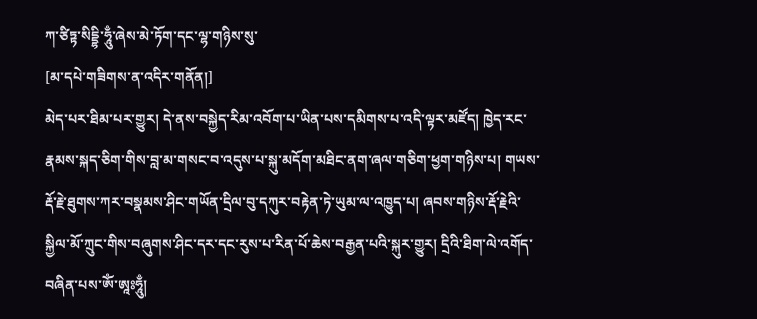ཀ་ཙིཏྟ་སིདྡྷི་ཧཱུྃ་ཞེས་མེ་ཏོག་དང་ལྷ་གཉིས་སུ་
[མ་དཔེ་གཟིགས་ན་འདིར་གནོན།]
མེད་པར་ཐིམ་པར་གྱུར། དེ་ནས་བསྐྱེད་རིམ་འབོག་པ་ཡིན་པས་དམིགས་པ་འདི་ལྟར་མཛོད། ཁྱེད་རང་རྣམས་སྐད་ཅིག་གིས་བླ་མ་གསང་བ་འདུས་པ་སྐུ་མདོག་མཐིང་ནག་ཞལ་གཅིག་ཕྱག་གཉིས་པ། གཡས་རྡོ་རྗེ་ཐུགས་ཀར་བསྣམས་ཤིང་གཡོན་དྲིལ་བུ་དཀུར་བརྟེན་ཏེ་ཡུམ་ལ་འཁྱུད་པ། ཞབས་གཉིས་རྡོ་རྗེའི་སྐྱིལ་མོ་ཀྲུང་གིས་བཞུགས་ཤིང་དར་དང་རུས་པ་རིན་པོ་ཆེས་བརྒྱན་པའི་སྐུར་གྱུར། དྲིའི་ཐིག་ལེ་འགོད་བཞིན་པས་ཨོཾ་ཨཱཿཧཱུྃ།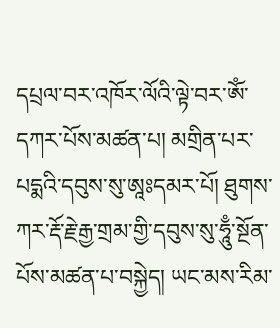དཔྲལ་བར་འཁོར་ལོའི་ལྟེ་བར་ཨོཾ་དཀར་པོས་མཚན་པ། མགྲིན་པར་པདྨའི་དབུས་སུ་ཨཱཿདམར་པོ། ཐུགས་ཀར་རྡོ་རྗེ་རྒྱ་གྲམ་གྱི་དབུས་སུ་ཧཱུྃ་སྔོན་པོས་མཚན་པ་བསྐྱེད། ཡང་མས་རིམ་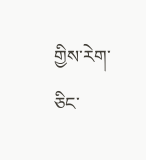གྱིས་རེག་ཅིང་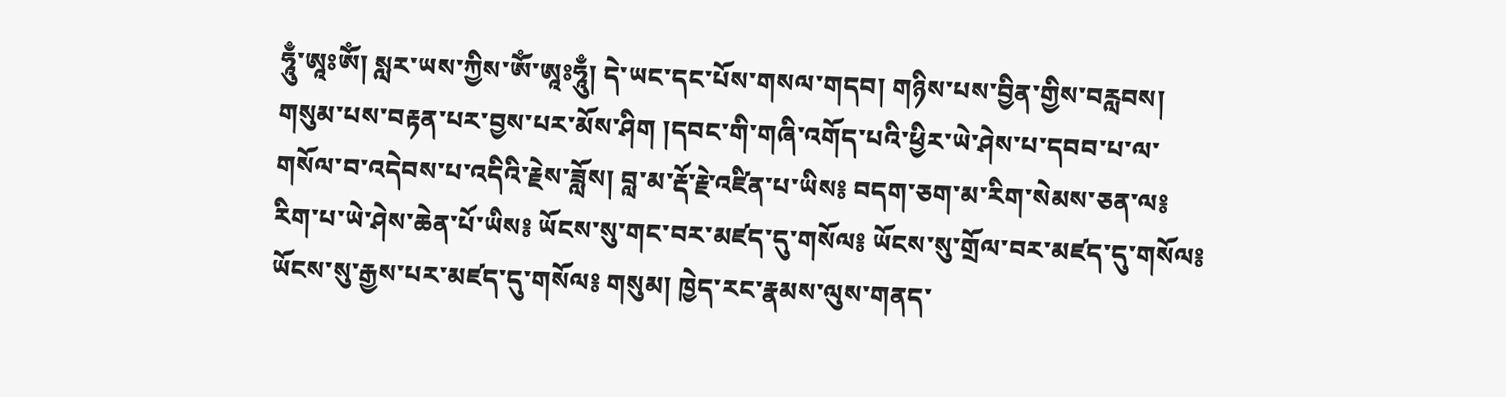ཧཱུྃ་ཨཱཿཨོཾ། སླར་ཡས་ཀྱིས་ཨོཾ་ཨཱཿཧཱུྃ། དེ་ཡང་དང་པོས་གསལ་གདབ། གཉིས་པས་བྱིན་གྱིས་བརླབས། གསུམ་པས་བརྟན་པར་བྱས་པར་མོས་ཤིག །དབང་གི་གཞི་འགོད་པའི་ཕྱིར་ཡེ་ཤེས་པ་དབབ་པ་ལ་གསོལ་བ་འདེབས་པ་འདིའི་རྗེས་ཟློས། བླ་མ་རྡོ་རྗེ་འཛིན་པ་ཡིས༔ བདག་ཅག་མ་རིག་སེམས་ཅན་ལ༔ རིག་པ་ཡེ་ཤེས་ཆེན་པོ་ཡིས༔ ཡོངས་སུ་གང་བར་མཛད་དུ་གསོལ༔ ཡོངས་སུ་གྲོལ་བར་མཛད་དུ་གསོལ༔ ཡོངས་སུ་རྒྱས་པར་མཛད་དུ་གསོལ༔ གསུམ། ཁྱེད་རང་རྣམས་ལུས་གནད་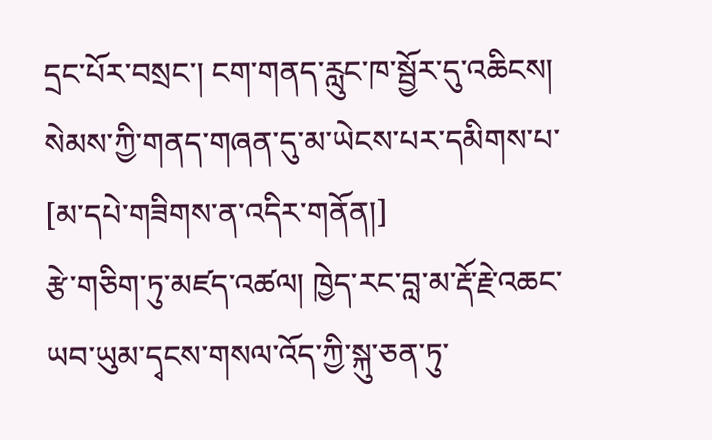དྲང་པོར་བསྲང་། ངག་གནད་རླུང་ཁ་སྦྱོར་དུ་འཆིངས། སེམས་ཀྱི་གནད་གཞན་དུ་མ་ཡེངས་པར་དམིགས་པ་
[མ་དཔེ་གཟིགས་ན་འདིར་གནོན།]
རྩེ་གཅིག་ཏུ་མཛད་འཚལ། ཁྱེད་རང་བླ་མ་རྡོ་རྗེ་འཆང་ཡབ་ཡུམ་དྭངས་གསལ་འོད་ཀྱི་སྐུ་ཅན་ཏུ་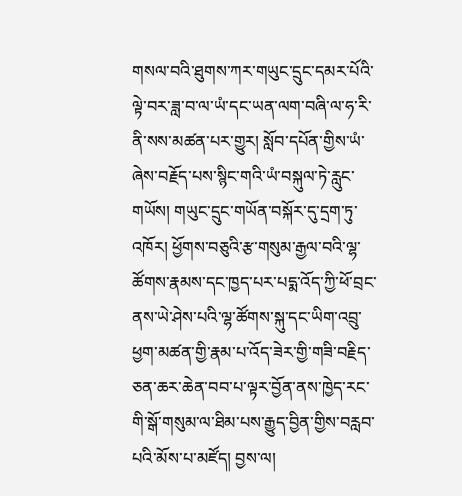གསལ་བའི་ཐུགས་ཀར་གཡུང་དྲུང་དམར་པོའི་ལྟེ་བར་ཟླ་བ་ལ་ཡཾ་དང་ཡན་ལག་བཞི་ལ་ཧ་རི་ནི་སས་མཚན་པར་གྱུར། སློབ་དཔོན་གྱིས་ཡཾ་ཞེས་བརྗོད་པས་སྙིང་གའི་ཡཾ་བསྐུལ་ཏེ་རླུང་གཡོས། གཡུང་དྲུང་གཡོན་བསྐོར་དུ་དྲག་ཏུ་འཁོར། ཕྱོགས་བཅུའི་རྩ་གསུམ་རྒྱལ་བའི་ལྷ་ཚོགས་རྣམས་དང་ཁྱད་པར་པདྨ་འོད་ཀྱི་ཕོ་བྲང་ནས་ཡེ་ཤེས་པའི་ལྷ་ཚོགས་སྐུ་དང་ཡིག་འབྲུ་ཕྱག་མཚན་གྱི་རྣམ་པ་འོད་ཟེར་གྱི་གཟི་བརྗིད་ཅན་ཆར་ཆེན་བབ་པ་ལྟར་བྱོན་ནས་ཁྱེད་རང་གི་སྒོ་གསུམ་ལ་ཐིམ་པས་རྒྱུད་བྱིན་གྱིས་བརླབ་པའི་མོས་པ་མཛོད། བྱས་ལ།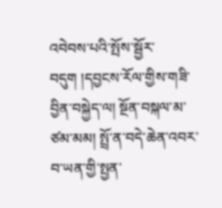འབེབས་པའི་སྤོས་སྦྱོར་བདུག །དབྱངས་རོལ་གྱིས་གཟི་བྱིན་བསྐྱེད་ལ། སྔོན་བསྐལ་མ་ཙམ་མམ། སྤྲོ་ན་བདེ་ཆེན་འབར་བ་ཡན་གྱི་སྤྱན་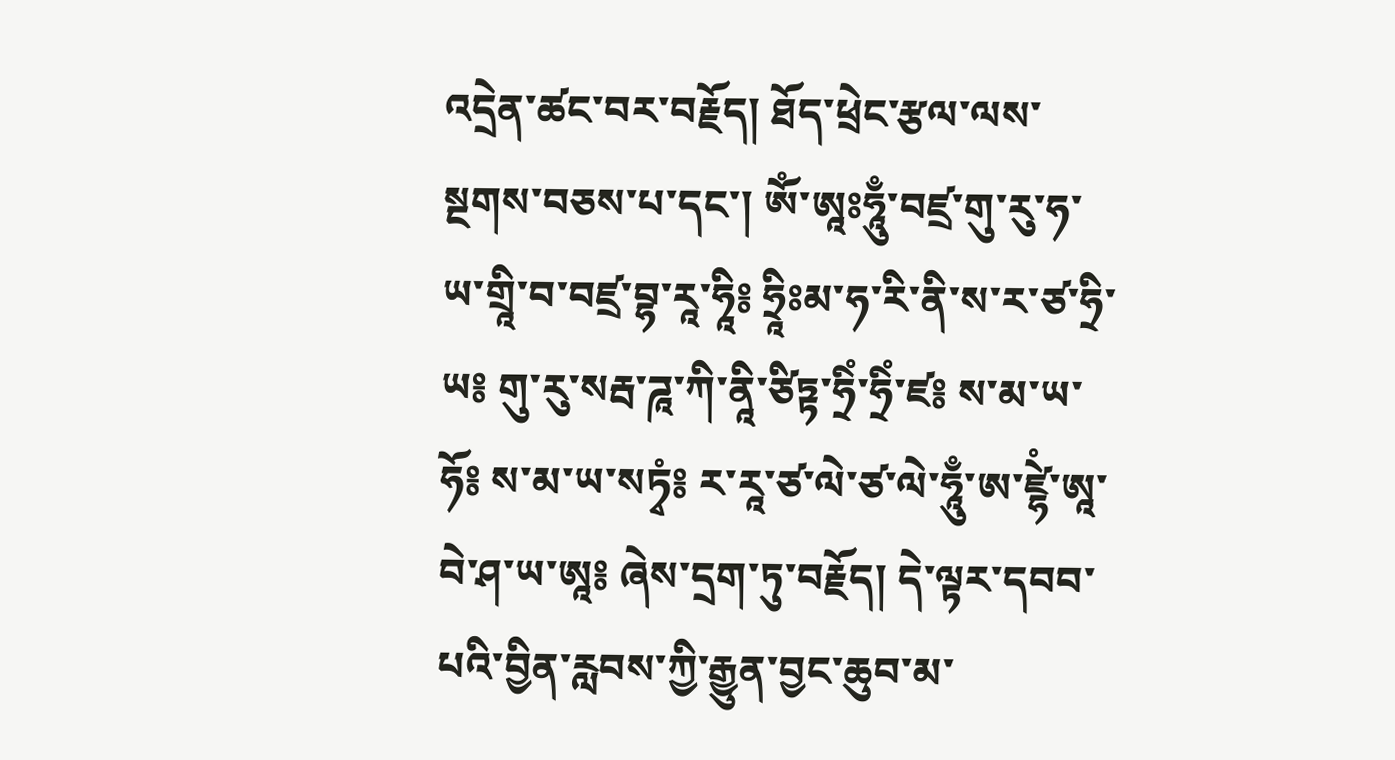འདྲེན་ཚང་བར་བརྗོད། ཐོད་ཕྲེང་རྩལ་ལས་སྔགས་བཅས་པ་དང་། ཨོཾ་ཨཱཿཧཱུྃ་བཛྲ་གུ་རུ་ཧ་ཡ་གྲཱི་བ་བཛྲ་བྷ་རཱ་ཧཱི༔ ཧྲཱིཿམ་ཧ་རི་ནི་ས་ར་ཙ་ཧྲི་ཡ༔ གུ་རུ་སརྦ་ཌཱ་ཀི་ནཱི་ཙིཏྟ་ཧྲིཾ་ཧྲིཾ་ཛ༔ ས་མ་ཡ་ཧོ༔ ས་མ་ཡ་སཏྭཾ༔ ར་རཱ་ཙ་ལེ་ཙ་ལེ་ཧཱུྃ་ཨ་ཛྷེཾ་ཨཱ་བེ་ཤ་ཡ་ཨཱ༔ ཞེས་དྲག་ཏུ་བརྗོད། དེ་ལྟར་དབབ་པའི་བྱིན་རླབས་ཀྱི་རྒྱུན་བྱང་ཆུབ་མ་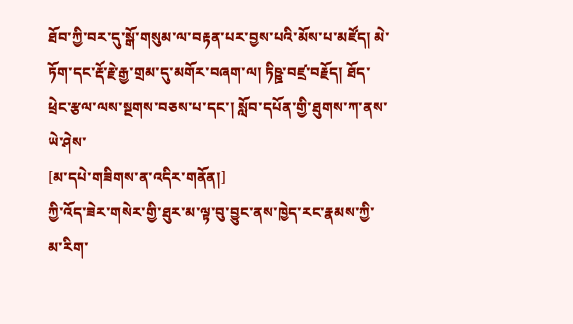ཐོབ་ཀྱི་བར་དུ་སྒོ་གསུམ་ལ་བརྟན་པར་བྱས་པའི་མོས་པ་མཛོད། མེ་ཏོག་དང་རྡོ་རྗེ་རྒྱ་གྲམ་དུ་མགོར་བཞག་ལ། ཏིཥྛ་བཛྲ་བརྗོད། ཐོད་ཕྲེང་རྩལ་ལས་སྔགས་བཅས་པ་དང་། སློབ་དཔོན་གྱི་ཐུགས་ཀ་ནས་ཡེ་ཤེས་
[མ་དཔེ་གཟིགས་ན་འདིར་གནོན།]
ཀྱི་འོད་ཟེར་གསེར་གྱི་ཐུར་མ་ལྟ་བུ་བྱུང་ནས་ཁྱེད་རང་རྣམས་ཀྱི་མ་རིག་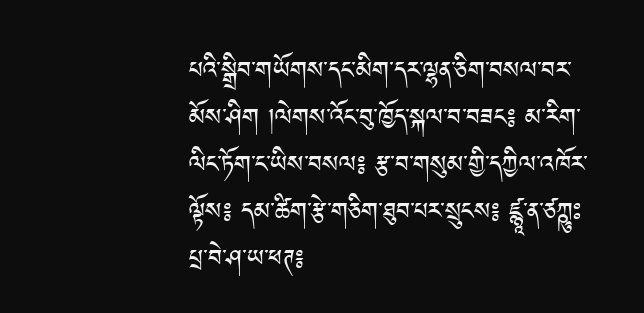པའི་སྒྲིབ་གཡོགས་དང་མིག་དར་ལྷན་ཅིག་བསལ་བར་མོས་ཤིག །ལེགས་འོང་བུ་ཁྱོད་སྐལ་བ་བཟང༔ མ་རིག་ལིང་ཏོག་ང་ཡིས་བསལ༔ རྩ་བ་གསུམ་གྱི་དཀྱིལ་འཁོར་ལྟོས༔ དམ་ཚིག་རྩེ་གཅིག་ཐུབ་པར་སྲུངས༔ ཛྙཱ་ན་ཙཀྵུཿཔྲ་བེ་ཤ་ཡ་ཕཊ༔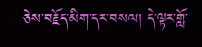ཅེས་བརྗོད་མིག་དར་བསལ། དེ་ལྟར་གློ་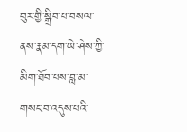བུར་གྱི་སྒྲིབ་པ་བསལ་ནས་རྣམ་དག་ཡེ་ཤེས་ཀྱི་མིག་ཐོབ་པས་བླ་མ་གསང་བ་འདུས་པའི་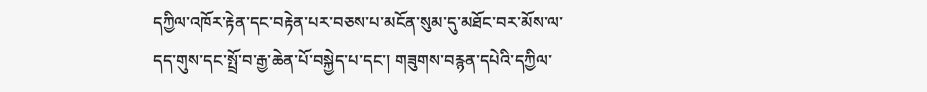དཀྱིལ་འཁོར་རྟེན་དང་བརྟེན་པར་བཅས་པ་མངོན་སུམ་དུ་མཐོང་བར་མོས་ལ་དད་གུས་དང་སྤྲོ་བ་རྒྱ་ཆེན་པོ་བསྐྱེད་པ་དང་། གཟུགས་བརྙན་དཔེའི་དཀྱིལ་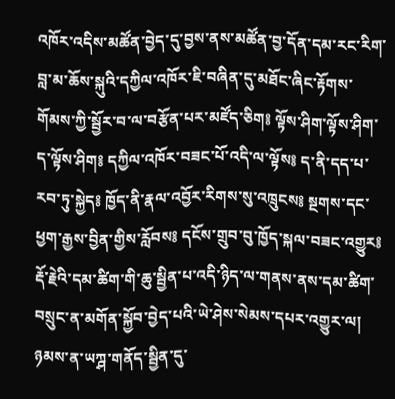འཁོར་འདིས་མཚོན་བྱེད་དུ་བྱས་ནས་མཚོན་བྱ་དོན་དམ་རང་རིག་བླ་མ་ཆོས་སྐུའི་དཀྱིལ་འཁོར་ཇི་བཞིན་དུ་མཐོང་ཞིང་རྟོགས་གོམས་ཀྱི་སྦྱོར་བ་ལ་བརྩོན་པར་མཛོད་ཅིག༔ ལྟོས་ཤིག་ལྟོས་ཤིག་ད་ལྟོས་ཤིག༔ དཀྱིལ་འཁོར་བཟང་པོ་འདི་ལ་ལྟོས༔ ད་ནི་དད་པ་རབ་ཏུ་སྐྱེད༔ ཁྱོད་ནི་རྣལ་འབྱོར་རིགས་སུ་འཁྲུངས༔ སྔགས་དང་ཕྱག་རྒྱས་བྱིན་གྱིས་རློབས༔ དངོས་གྲུབ་བུ་ཁྱོད་སྐལ་བཟང་འགྱུར༔ རྡོ་རྗེའི་དམ་ཚིག་གི་ཆུ་སྦྱིན་པ་འདི་ཉིད་ལ་གནས་ནས་དམ་ཚིག་བསྲུང་ན་མགོན་སྐྱོབ་བྱེད་པའི་ཡེ་ཤེས་སེམས་དཔར་འགྱུར་ལ། ཉམས་ན་ཡཀྴ་གནོད་སྦྱིན་དུ་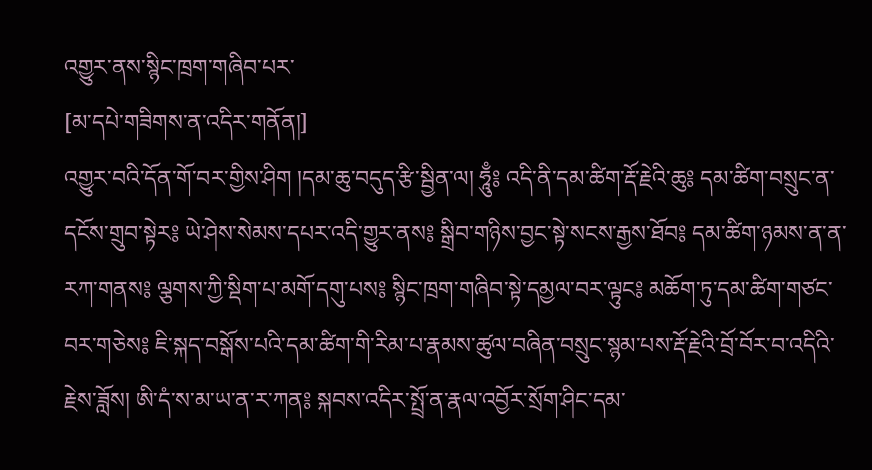འགྱུར་ནས་སྙིང་ཁྲག་གཞིབ་པར་
[མ་དཔེ་གཟིགས་ན་འདིར་གནོན།]
འགྱུར་བའི་དོན་གོ་བར་གྱིས་ཤིག །དམ་ཆུ་བདུད་རྩི་སྦྱིན་ལ། ཧཱུྃ༔ འདི་ནི་དམ་ཚིག་རྡོ་རྗེའི་ཆུ༔ དམ་ཚིག་བསྲུང་ན་དངོས་གྲུབ་སྟེར༔ ཡེ་ཤེས་སེམས་དཔར་འདི་གྱུར་ནས༔ སྒྲིབ་གཉིས་བྱང་སྟེ་སངས་རྒྱས་ཐོབ༔ དམ་ཚིག་ཉམས་ན་ན་རཀ་གནས༔ ལྕགས་ཀྱི་སྡིག་པ་མགོ་དགུ་པས༔ སྙིང་ཁྲག་གཞིབ་སྟེ་དམྱལ་བར་ལྟུང༔ མཆོག་ཏུ་དམ་ཚིག་གཙང་བར་གཅེས༔ ཇི་སྐད་བསྒོས་པའི་དམ་ཚིག་གི་རིམ་པ་རྣམས་ཚུལ་བཞིན་བསྲུང་སྙམ་པས་རྡོ་རྗེའི་བྲོ་བོར་བ་འདིའི་རྗེས་ཟློས། ཨི་དཾ་ས་མ་ཡ་ན་ར་ཀན༔ སྐབས་འདིར་སྤྲོ་ན་རྣལ་འབྱོར་སྲོག་ཤིང་དམ་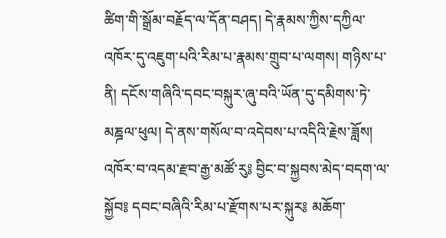ཚིག་གི་སྒྲོམ་བརྗོད་ལ་དོན་བཤད། དེ་རྣམས་ཀྱིས་དཀྱིལ་འཁོར་དུ་འཇུག་པའི་རིམ་པ་རྣམས་གྲུབ་པ་ལགས། གཉིས་པ་ནི། དངོས་གཞིའི་དབང་བསྐུར་ཞུ་བའི་ཡོན་དུ་དམིགས་ཏེ་མཎྜལ་ཕུལ། དེ་ནས་གསོལ་བ་འདེབས་པ་འདིའི་རྗེས་ཟློས། འཁོར་བ་འདམ་རྫབ་རྒྱ་མཚོ་རུ༔ བྱིང་བ་སྐྱབས་མེད་བདག་ལ་སྐྱོབ༔ དབང་བཞིའི་རིམ་པ་རྫོགས་པར་སྐུར༔ མཆོག་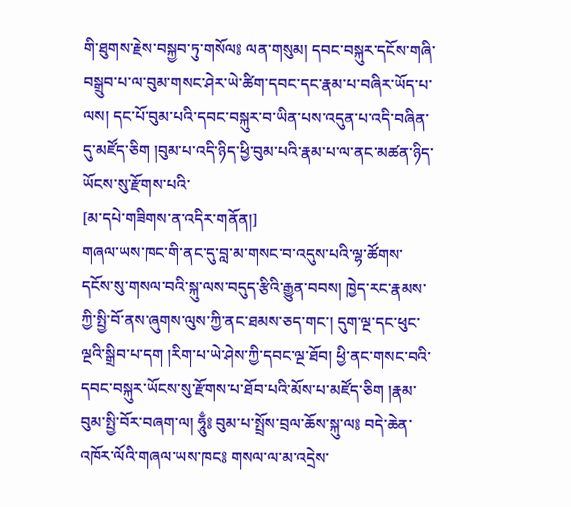གི་ཐུགས་རྗེས་བསྐྱབ་ཏུ་གསོལ༔ ལན་གསུམ། དབང་བསྐུར་དངོས་གཞི་བསྒྲུབ་པ་ལ་བུམ་གསང་ཤེར་ཡེ་ཚིག་དབང་དང་རྣམ་པ་བཞིར་ཡོད་པ་ལས། དང་པོ་བུམ་པའི་དབང་བསྐུར་བ་ཡིན་པས་འདུན་པ་འདི་བཞིན་དུ་མཛོད་ཅིག །བུམ་པ་འདི་ཉིད་ཕྱི་བུམ་པའི་རྣམ་པ་ལ་ནང་མཚན་ཉིད་ཡོངས་སུ་རྫོགས་པའི་
[མ་དཔེ་གཟིགས་ན་འདིར་གནོན།]
གཞལ་ཡས་ཁང་གི་ནང་དུ་བླ་མ་གསང་བ་འདུས་པའི་ལྷ་ཚོགས་དངོས་སུ་གསལ་བའི་སྐུ་ལས་བདུད་རྩིའི་རྒྱུན་བབས། ཁྱེད་རང་རྣམས་ཀྱི་སྤྱི་བོ་ནས་ཞུགས་ལུས་ཀྱི་ནང་ཐམས་ཅད་གང་། དུག་ལྔ་དང་ཕུང་ལྔའི་སྒྲིབ་པ་དག །རིག་པ་ཡེ་ཤེས་ཀྱི་དབང་ལྔ་ཐོབ། ཕྱི་ནང་གསང་བའི་དབང་བསྐུར་ཡོངས་སུ་རྫོགས་པ་ཐོབ་པའི་མོས་པ་མཛོད་ཅིག །རྣམ་བུམ་སྤྱི་བོར་བཞག་ལ། ཧཱུྃ༔ བུམ་པ་སྤྲོས་བྲལ་ཆོས་སྐུ་ལ༔ བདེ་ཆེན་འཁོར་ལོའི་གཞལ་ཡས་ཁང༔ གསལ་ལ་མ་འདྲེས་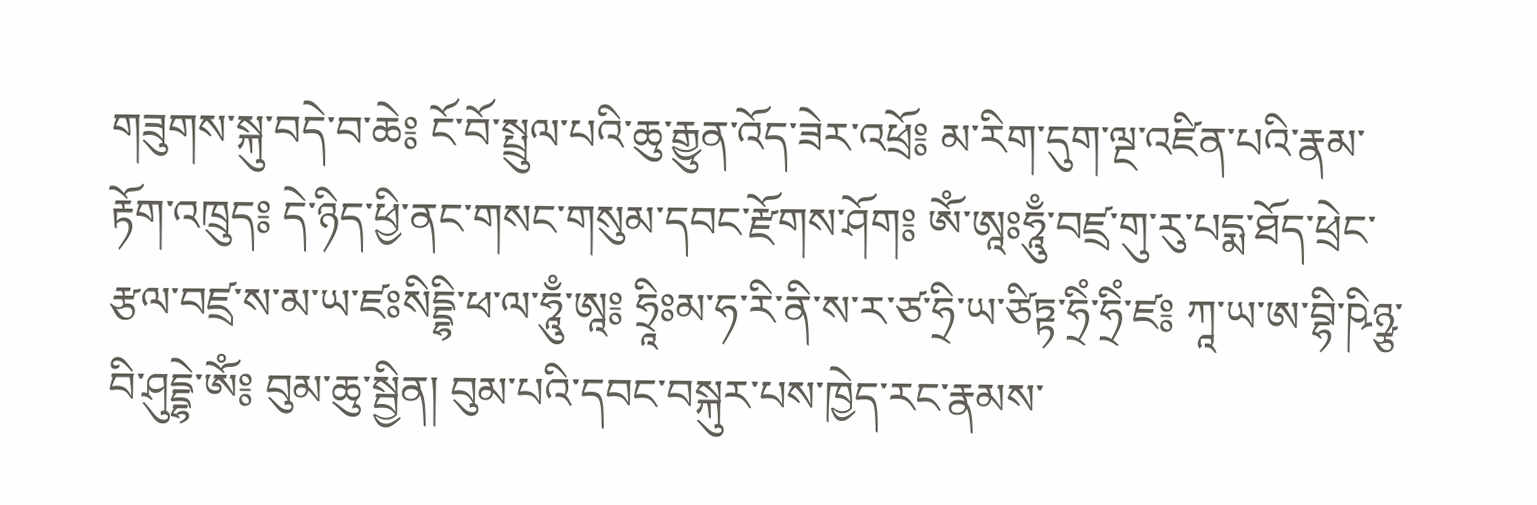གཟུགས་སྐུ་བདེ་བ་ཆེ༔ ངོ་བོ་སྤྲུལ་པའི་ཆུ་རྒྱུན་འོད་ཟེར་འཕྲོ༔ མ་རིག་དུག་ལྔ་འཛིན་པའི་རྣམ་རྟོག་འཁྲུད༔ དེ་ཉིད་ཕྱི་ནང་གསང་གསུམ་དབང་རྫོགས་ཤོག༔ ཨོཾ་ཨཱཿཧཱུྃ་བཛྲ་གུ་རུ་པདྨ་ཐོད་ཕྲེང་རྩལ་བཛྲ་ས་མ་ཡ་ཛཿསིདྡྷི་ཕ་ལ་ཧཱུྃ་ཨཱ༔ ཧྲཱིཿམ་ཧ་རི་ནི་ས་ར་ཙ་ཧྲི་ཡ་ཙིཏྟ་ཧྲིཾ་ཧྲིཾ་ཛ༔ ཀཱ་ཡ་ཨ་བྷི་ཥིཉྩ་བི་ཤུདྡྷེ་ཨོཾ༔ བུམ་ཆུ་སྦྱིན། བུམ་པའི་དབང་བསྐུར་པས་ཁྱེད་རང་རྣམས་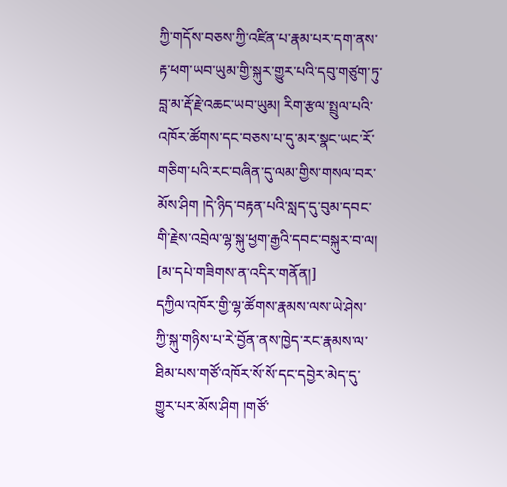ཀྱི་གདོས་བཅས་ཀྱི་འཛིན་པ་རྣམ་པར་དག་ནས་རྟ་ཕག་ཡབ་ཡུམ་གྱི་སྐུར་གྱུར་པའི་དབུ་གཙུག་ཏུ་བླ་མ་རྡོ་རྗེ་འཆང་ཡབ་ཡུམ། རིག་རྩལ་སྤྲུལ་པའི་འཁོར་ཚོགས་དང་བཅས་པ་དུ་མར་སྣང་ཡང་རོ་གཅིག་པའི་རང་བཞིན་དུ་ལམ་གྱིས་གསལ་བར་མོས་ཤིག །དེ་ཉིད་བརྟན་པའི་སླད་དུ་བུམ་དབང་གི་རྗེས་འབྲེལ་ལྷ་སྐུ་ཕྱག་རྒྱའི་དབང་བསྐུར་བ་ལ།
[མ་དཔེ་གཟིགས་ན་འདིར་གནོན།]
དཀྱིལ་འཁོར་གྱི་ལྷ་ཚོགས་རྣམས་ལས་ཡེ་ཤེས་ཀྱི་སྐུ་གཉིས་པ་རེ་བྱོན་ནས་ཁྱེད་རང་རྣམས་ལ་ཐིམ་པས་གཙོ་འཁོར་སོ་སོ་དང་དབྱེར་མེད་དུ་གྱུར་པར་མོས་ཤིག །གཙོ་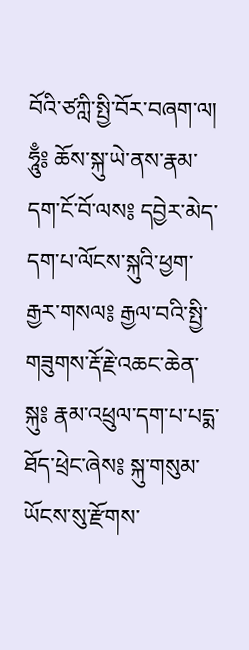བོའི་ཙཀླི་སྤྱི་བོར་བཞག་ལ། ཧཱུྃ༔ ཆོས་སྐུ་ཡེ་ནས་རྣམ་དག་ངོ་བོ་ལས༔ དབྱེར་མེད་དག་པ་ལོངས་སྐུའི་ཕྱག་རྒྱར་གསལ༔ རྒྱལ་བའི་སྤྱི་གཟུགས་རྡོ་རྗེ་འཆང་ཆེན་སྐུ༔ རྣམ་འཕྲུལ་དག་པ་པདྨ་ཐོད་ཕྲེང་ཞེས༔ སྐུ་གསུམ་ཡོངས་སུ་རྫོགས་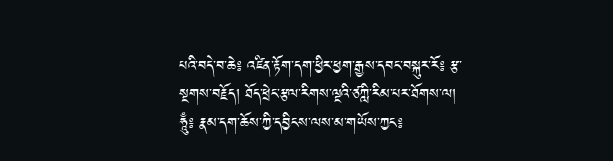པའི་བདེ་བ་ཆེ༔ འཛིན་རྟོག་དག་ཕྱིར་ཕྱག་རྒྱས་དབང་བསྐུར་རོ༔ རྩ་སྔགས་བརྗོད། ཐོད་ཕྲེང་རྩལ་རིགས་ལྔའི་ཙཀླི་རིམ་པར་ཐོགས་ལ། ཧཱུྃ༔ རྣམ་དག་ཆོས་ཀྱི་དབྱིངས་ལས་མ་གཡོས་ཀྱང༔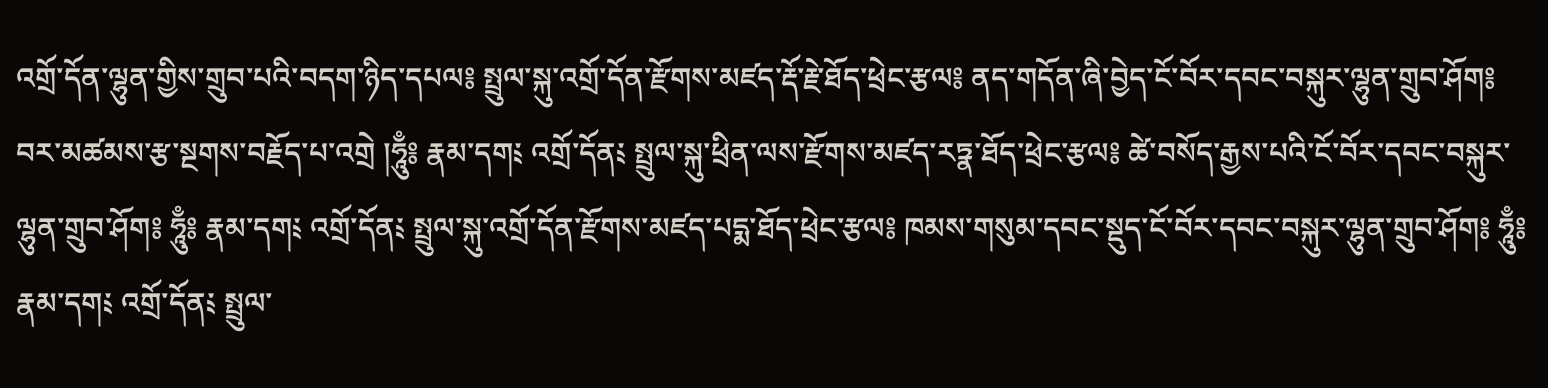འགྲོ་དོན་ལྷུན་གྱིས་གྲུབ་པའི་བདག་ཉིད་དཔལ༔ སྤྲུལ་སྐུ་འགྲོ་དོན་རྫོགས་མཛད་རྡོ་རྗེ་ཐོད་ཕྲེང་རྩལ༔ ནད་གདོན་ཞི་བྱེད་ངོ་བོར་དབང་བསྐུར་ལྷུན་གྲུབ་ཤོག༔ བར་མཚམས་རྩ་སྔགས་བརྗོད་པ་འགྲེ །ཧཱུྃ༔ རྣམ་དག༴ འགྲོ་དོན༴ སྤྲུལ་སྐུ་ཕྲིན་ལས་རྫོགས་མཛད་རཏྣ་ཐོད་ཕྲེང་རྩལ༔ ཚེ་བསོད་རྒྱས་པའི་ངོ་བོར་དབང་བསྐུར་ལྷུན་གྲུབ་ཤོག༔ ཧཱུྃ༔ རྣམ་དག༴ འགྲོ་དོན༴ སྤྲུལ་སྐུ་འགྲོ་དོན་རྫོགས་མཛད་པདྨ་ཐོད་ཕྲེང་རྩལ༔ ཁམས་གསུམ་དབང་སྡུད་ངོ་བོར་དབང་བསྐུར་ལྷུན་གྲུབ་ཤོག༔ ཧཱུྃ༔ རྣམ་དག༴ འགྲོ་དོན༴ སྤྲུལ་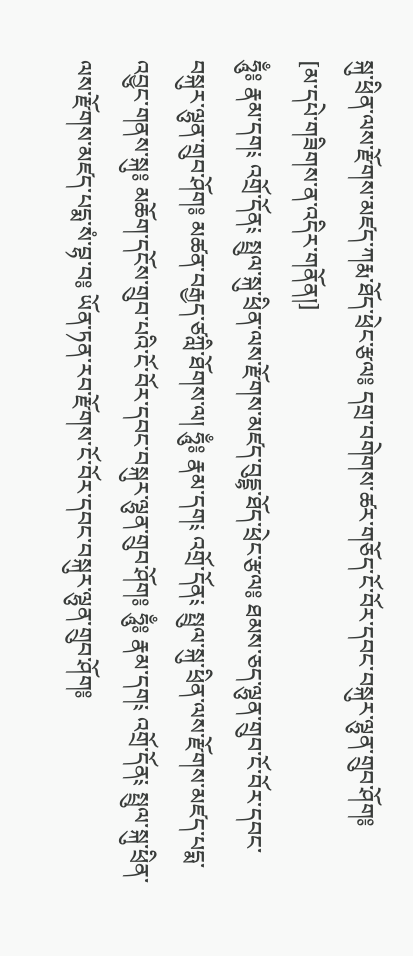སྐུ་ཕྲིན་ལས་རྫོགས་མཛད་ཀརྨ་ཐོད་ཕྲེང་རྩལ༔ དགྲ་བགེགས་ཚར་གཅོད་ངོ་བོར་དབང་བསྐུར་ལྷུན་གྲུབ་ཤོག༔
[མ་དཔེ་གཟིགས་ན་འདིར་གནོན།]
ཧཱུྃ༔ རྣམ་དག༴ འགྲོ་དོན༴ སྤྲུལ་སྐུ་ཕྲིན་ལས་རྫོགས་མཛད་བུདྡྷ་ཐོད་ཕྲེང་རྩལ༔ ཐམས་ཅད་ལྷུན་གྲུབ་ངོ་བོར་དབང་བསྐུར་ལྷུན་གྲུབ་ཤོག༔ མཚན་བརྒྱད་ཙཀླི་ཐོགས་ལ། ཧཱུྃ༔ རྣམ་དག༴ འགྲོ་དོན༴ སྤྲུལ་སྐུ་ཕྲིན་ལས་རྫོགས་མཛད་པདྨ་འབྱུང་གནས་སྐུ༔ མཆོག་དངོས་གྲུབ་པའི་ངོ་བོར་དབང་བསྐུར་ལྷུན་གྲུབ་ཤོག༔ ཧཱུྃ༔ རྣམ་དག༴ འགྲོ་དོན༴ སྤྲུལ་སྐུ་ཕྲིན་ལས་རྫོགས་མཛད་པདྨ་སཾ་བྷ་བ༔ ཡོན་ཏན་རབ་རྫོགས་ངོ་བོར་དབང་བསྐུར་ལྷུན་གྲུབ་ཤོག༔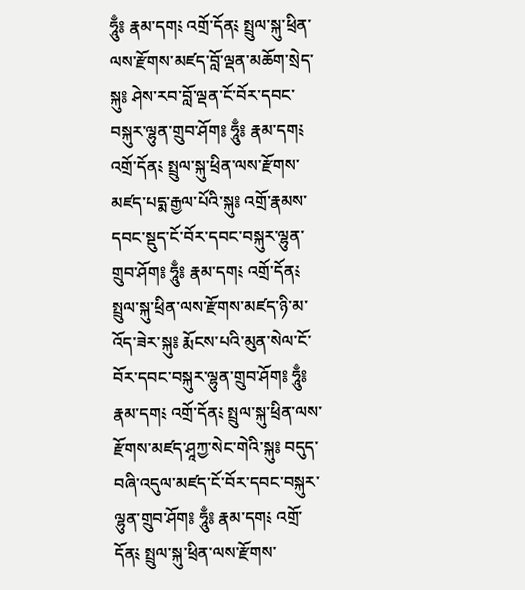ཧཱུྃ༔ རྣམ་དག༴ འགྲོ་དོན༴ སྤྲུལ་སྐུ་ཕྲིན་ལས་རྫོགས་མཛད་བློ་ལྡན་མཆོག་སྲེད་སྐུ༔ ཤེས་རབ་བློ་ལྡན་ངོ་བོར་དབང་བསྐུར་ལྷུན་གྲུབ་ཤོག༔ ཧཱུྃ༔ རྣམ་དག༴ འགྲོ་དོན༴ སྤྲུལ་སྐུ་ཕྲིན་ལས་རྫོགས་མཛད་པདྨ་རྒྱལ་པོའི་སྐུ༔ འགྲོ་རྣམས་དབང་སྡུད་ངོ་བོར་དབང་བསྐུར་ལྷུན་གྲུབ་ཤོག༔ ཧཱུྃ༔ རྣམ་དག༴ འགྲོ་དོན༴ སྤྲུལ་སྐུ་ཕྲིན་ལས་རྫོགས་མཛད་ཉི་མ་འོད་ཟེར་སྐུ༔ རྨོངས་པའི་མུན་སེལ་ངོ་བོར་དབང་བསྐུར་ལྷུན་གྲུབ་ཤོག༔ ཧཱུྃ༔ རྣམ་དག༴ འགྲོ་དོན༴ སྤྲུལ་སྐུ་ཕྲིན་ལས་རྫོགས་མཛད་ཤཱཀྱ་སེང་གེའི་སྐུ༔ བདུད་བཞི་འདུལ་མཛད་ངོ་བོར་དབང་བསྐུར་ལྷུན་གྲུབ་ཤོག༔ ཧཱུྃ༔ རྣམ་དག༴ འགྲོ་དོན༴ སྤྲུལ་སྐུ་ཕྲིན་ལས་རྫོགས་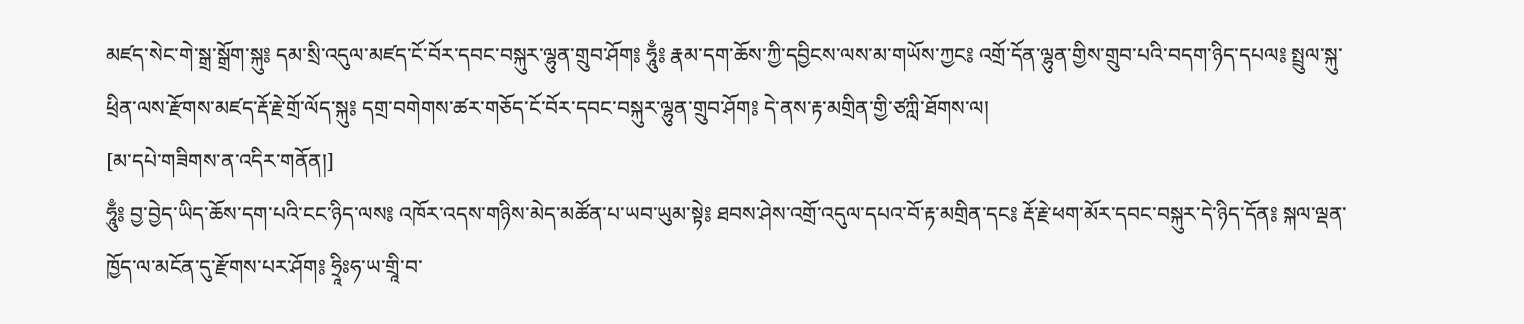མཛད་སེང་གེ་སྒྲ་སྒྲོག་སྐུ༔ དམ་སྲི་འདུལ་མཛད་ངོ་བོར་དབང་བསྐུར་ལྷུན་གྲུབ་ཤོག༔ ཧཱུྃ༔ རྣམ་དག་ཆོས་ཀྱི་དབྱིངས་ལས་མ་གཡོས་ཀྱང༔ འགྲོ་དོན་ལྷུན་གྱིས་གྲུབ་པའི་བདག་ཉིད་དཔལ༔ སྤྲུལ་སྐུ་ཕྲིན་ལས་རྫོགས་མཛད་རྡོ་རྗེ་གྲོ་ལོད་སྐུ༔ དགྲ་བགེགས་ཚར་གཅོད་ངོ་བོར་དབང་བསྐུར་ལྷུན་གྲུབ་ཤོག༔ དེ་ནས་རྟ་མགྲིན་གྱི་ཙཀླི་ཐོགས་ལ།
[མ་དཔེ་གཟིགས་ན་འདིར་གནོན།]
ཧཱུྃ༔ བྱ་བྱེད་ཡིད་ཆོས་དག་པའི་ངང་ཉིད་ལས༔ འཁོར་འདས་གཉིས་མེད་མཚོན་པ་ཡབ་ཡུམ་སྟེ༔ ཐབས་ཤེས་འགྲོ་འདུལ་དཔའ་བོ་རྟ་མགྲིན་དང༔ རྡོ་རྗེ་ཕག་མོར་དབང་བསྐུར་དེ་ཉིད་དོན༔ སྐལ་ལྡན་ཁྱོད་ལ་མངོན་དུ་རྫོགས་པར་ཤོག༔ ཧྲཱིཿཧ་ཡ་གྲཱི་བ་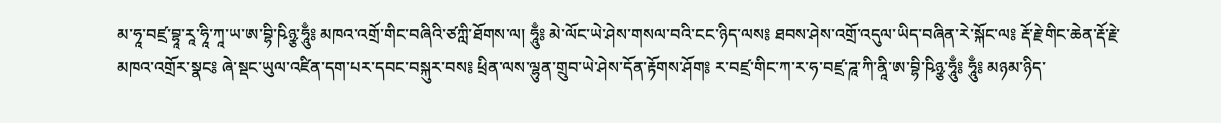མ་ཧཱ་བཛྲ་བྷཱ་རཱ་ཧཱི་ཀཱ་ཡ་ཨ་བྷི་ཥིཉྩ་ཧཱུྃ༔ མཁའ་འགྲོ་གིང་བཞིའི་ཙཀླི་ཐོགས་ལ། ཧཱུྃ༔ མེ་ལོང་ཡེ་ཤེས་གསལ་བའི་ངང་ཉིད་ལས༔ ཐབས་ཤེས་འགྲོ་འདུལ་ཡིད་བཞིན་རེ་སྐོང་ལ༔ རྡོ་རྗེ་གིང་ཆེན་རྡོ་རྗེ་མཁའ་འགྲོར་སྣང༔ ཞེ་སྡང་ཡུལ་འཛིན་དག་པར་དབང་བསྐུར་བས༔ ཕྲིན་ལས་ལྷུན་གྲུབ་ཡེ་ཤེས་དོན་རྟོགས་ཤོག༔ ར་བཛྲ་གིང་ཀ་ར་ཧ་བཛྲ་ཌཱ་ཀི་ནཱི་ཨ་བྷི་ཥིཉྩ་ཧཱུྃ༔ ཧཱུྃ༔ མཉམ་ཉིད་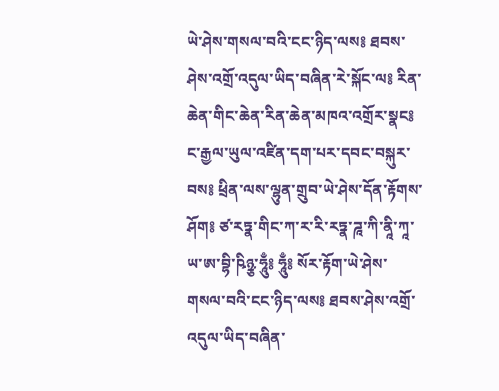ཡེ་ཤེས་གསལ་བའི་ངང་ཉིད་ལས༔ ཐབས་ཤེས་འགྲོ་འདུལ་ཡིད་བཞིན་རེ་སྐོང་ལ༔ རིན་ཆེན་གིང་ཆེན་རིན་ཆེན་མཁའ་འགྲོར་སྣང༔ ང་རྒྱལ་ཡུལ་འཛིན་དག་པར་དབང་བསྐུར་བས༔ ཕྲིན་ལས་ལྷུན་གྲུབ་ཡེ་ཤེས་དོན་རྟོགས་ཤོག༔ ཙ་རཏྣ་གིང་ཀ་ར་རི་རཏྣ་ཌཱ་ཀི་ནཱི་ཀཱ་ཡ་ཨ་བྷི་ཥིཉྩ་ཧཱུྃ༔ ཧཱུྃ༔ སོར་རྟོག་ཡེ་ཤེས་གསལ་བའི་ངང་ཉིད་ལས༔ ཐབས་ཤེས་འགྲོ་འདུལ་ཡིད་བཞིན་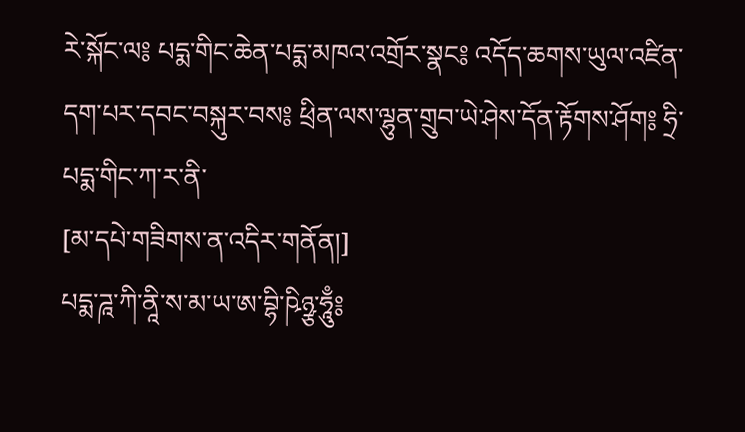རེ་སྐོང་ལ༔ པདྨ་གིང་ཆེན་པདྨ་མཁའ་འགྲོར་སྣང༔ འདོད་ཆགས་ཡུལ་འཛིན་དག་པར་དབང་བསྐུར་བས༔ ཕྲིན་ལས་ལྷུན་གྲུབ་ཡེ་ཤེས་དོན་རྟོགས་ཤོག༔ ཧྲི་པདྨ་གིང་ཀ་ར་ནི་
[མ་དཔེ་གཟིགས་ན་འདིར་གནོན།]
པདྨ་ཌཱ་ཀི་ནཱི་ས་མ་ཡ་ཨ་བྷི་ཥིཉྩ་ཧཱུྃ༔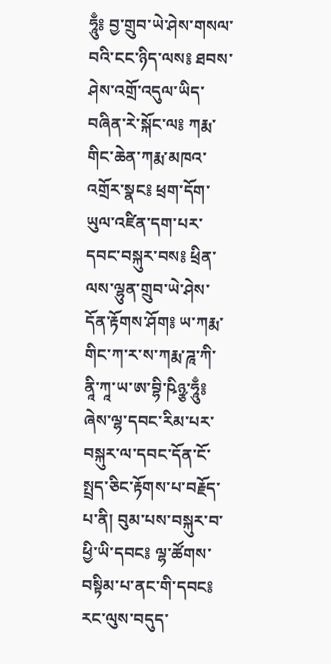ཧཱུྃ༔ བྱ་གྲུབ་ཡེ་ཤེས་གསལ་བའི་ངང་ཉིད་ལས༔ ཐབས་ཤེས་འགྲོ་འདུལ་ཡིད་བཞིན་རེ་སྐོང་ལ༔ ཀརྨ་གིང་ཆེན་ཀརྨ་མཁའ་འགྲོར་སྣང༔ ཕྲག་དོག་ཡུལ་འཛིན་དག་པར་དབང་བསྐུར་བས༔ ཕྲིན་ལས་ལྷུན་གྲུབ་ཡེ་ཤེས་དོན་རྟོགས་ཤོག༔ ཡ་ཀརྨ་གིང་ཀ་ར་ས་ཀརྨ་ཌཱ་ཀི་ནཱི་ཀཱ་ཡ་ཨ་བྷི་ཥིཉྩ་ཧཱུྃ༔ ཞེས་ལྷ་དབང་རིམ་པར་བསྐུར་ལ་དབང་དོན་ངོ་སྤྲད་ཅིང་རྟོགས་པ་བརྗོད་པ་ནི། བུམ་པས་བསྐུར་བ་ཕྱི་ཡི་དབང༔ ལྷ་ཚོགས་བསྟིམ་པ་ནང་གི་དབང༔ རང་ལུས་བདུད་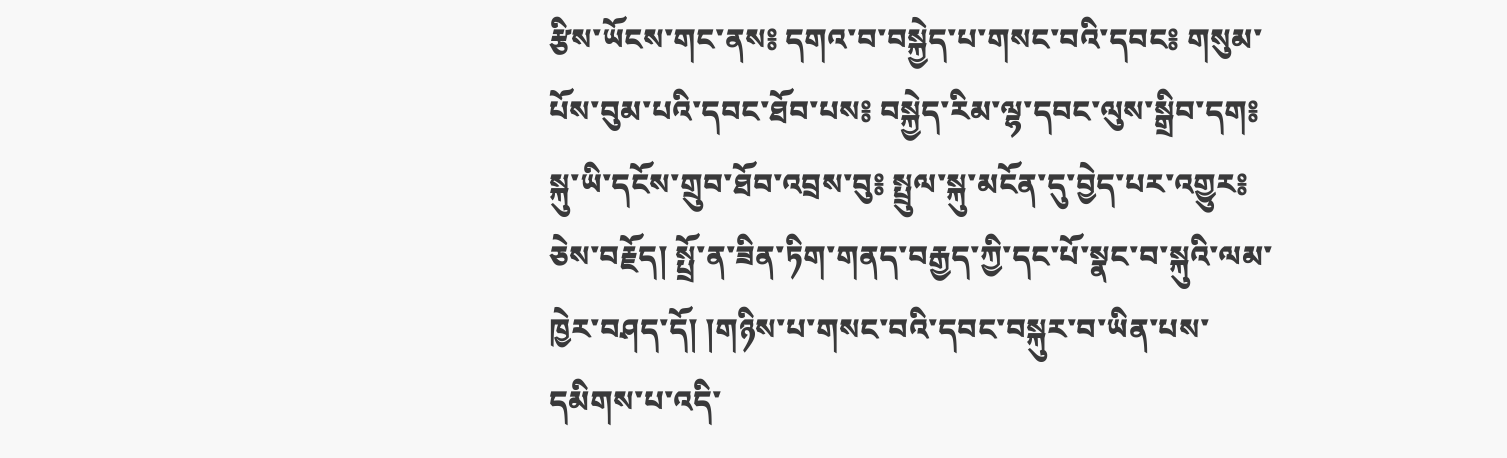རྩིས་ཡོངས་གང་ནས༔ དགའ་བ་བསྐྱེད་པ་གསང་བའི་དབང༔ གསུམ་པོས་བུམ་པའི་དབང་ཐོབ་པས༔ བསྐྱེད་རིམ་ལྷ་དབང་ལུས་སྒྲིབ་དག༔ སྐུ་ཡི་དངོས་གྲུབ་ཐོབ་འབྲས་བུ༔ སྤྲུལ་སྐུ་མངོན་དུ་བྱེད་པར་འགྱུར༔ ཅེས་བརྗོད། སྤྲོ་ན་ཟིན་ཏིག་གནད་བརྒྱད་ཀྱི་དང་པོ་སྣང་བ་སྐུའི་ལམ་ཁྱེར་བཤད་དོ། །གཉིས་པ་གསང་བའི་དབང་བསྐུར་བ་ཡིན་པས་དམིགས་པ་འདི་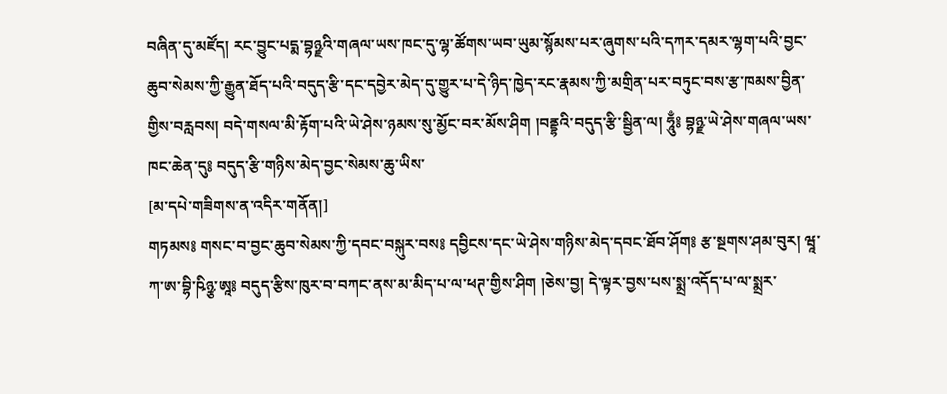བཞིན་དུ་མཛོད། རང་བྱུང་པདྨ་བྷཉྫའི་གཞལ་ཡས་ཁང་དུ་ལྷ་ཚོགས་ཡབ་ཡུམ་སྙོམས་པར་ཞུགས་པའི་དཀར་དམར་ལྷག་པའི་བྱང་ཆུབ་སེམས་ཀྱི་རྒྱུན་ཐོད་པའི་བདུད་རྩི་དང་དབྱེར་མེད་དུ་གྱུར་པ་དེ་ཉིད་ཁྱེད་རང་རྣམས་ཀྱི་མགྲིན་པར་བཏུང་བས་རྩ་ཁམས་བྱིན་གྱིས་བརླབས། བདེ་གསལ་མི་རྟོག་པའི་ཡེ་ཤེས་ཉམས་སུ་མྱོང་བར་མོས་ཤིག །བནྡྷའི་བདུད་རྩི་སྦྱིན་ལ། ཧཱུྃ༔ བྷཉྫ་ཡེ་ཤེས་གཞལ་ཡས་ཁང་ཆེན་དུ༔ བདུད་རྩི་གཉིས་མེད་བྱང་སེམས་ཆུ་ཡིས་
[མ་དཔེ་གཟིགས་ན་འདིར་གནོན།]
གཏམས༔ གསང་བ་བྱང་ཆུབ་སེམས་ཀྱི་དབང་བསྐུར་བས༔ དབྱིངས་དང་ཡེ་ཤེས་གཉིས་མེད་དབང་ཐོབ་ཤོག༔ རྩ་སྔགས་ཤམ་བུར། ཝཱ་ཀ་ཨ་བྷི་ཥིཉྩ་ཨཱ༔ བདུད་རྩིས་ཁུར་བ་བཀང་ནས་མ་མིད་པ་ལ་ཕཊ་གྱིས་ཤིག །ཅེས་བྱ། དེ་ལྟར་བྱས་པས་སྨྲ་འདོད་པ་ལ་སྨྲར་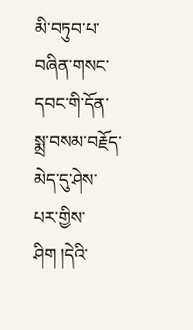མི་བཏུབ་པ་བཞིན་གསང་དབང་གི་དོན་སྨྲ་བསམ་བརྗོད་མེད་དུ་ཤེས་པར་གྱིས་ཤིག །དེའི་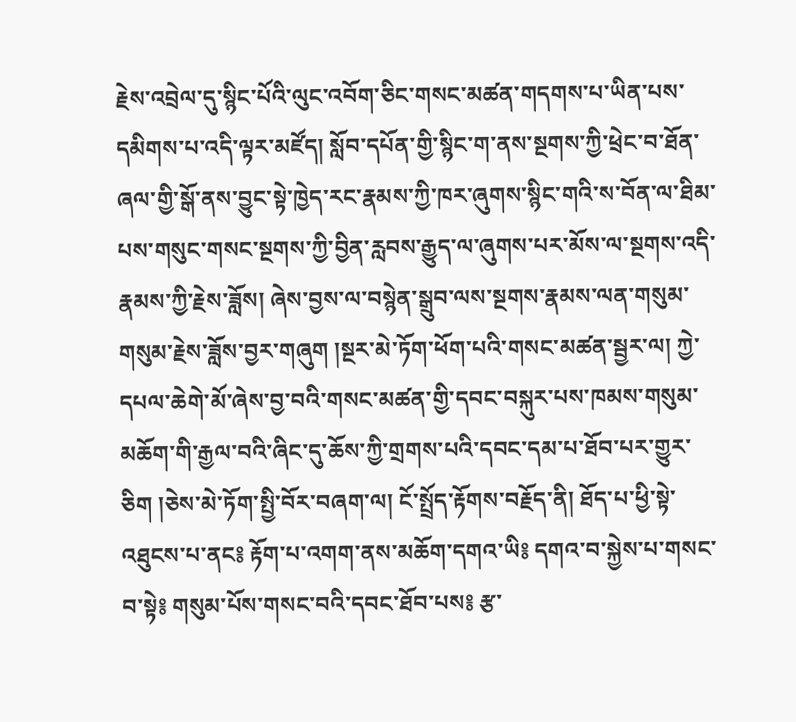རྗེས་འབྲེལ་དུ་སྙིང་པོའི་ལུང་འབོག་ཅིང་གསང་མཚན་གདགས་པ་ཡིན་པས་དམིགས་པ་འདི་ལྟར་མཛོད། སློབ་དཔོན་གྱི་སྙིང་ག་ནས་སྔགས་ཀྱི་ཕྲེང་བ་ཐོན་ཞལ་གྱི་སྒོ་ནས་བྱུང་སྟེ་ཁྱེད་རང་རྣམས་ཀྱི་ཁར་ཞུགས་སྙིང་གའི་ས་བོན་ལ་ཐིམ་པས་གསུང་གསང་སྔགས་ཀྱི་བྱིན་རླབས་རྒྱུད་ལ་ཞུགས་པར་མོས་ལ་སྔགས་འདི་རྣམས་ཀྱི་རྗེས་ཟློས། ཞེས་བྱས་ལ་བསྙེན་སྒྲུབ་ལས་སྔགས་རྣམས་ལན་གསུམ་གསུམ་རྗེས་ཟློས་བྱར་གཞུག །སྔར་མེ་ཏོག་ཕོག་པའི་གསང་མཚན་སྦྱར་ལ། ཀྱེ་དཔལ་ཆེགེ་མོ་ཞེས་བྱ་བའི་གསང་མཚན་གྱི་དབང་བསྐུར་པས་ཁམས་གསུམ་མཆོག་གི་རྒྱལ་བའི་ཞིང་དུ་ཆོས་ཀྱི་གྲགས་པའི་དབང་དམ་པ་ཐོབ་པར་གྱུར་ཅིག །ཅེས་མེ་ཏོག་སྤྱི་བོར་བཞག་ལ། ངོ་སྤྲོད་རྟོགས་བརྗོད་ནི། ཐོད་པ་ཕྱི་སྟེ་འཐུངས་པ་ནང༔ རྟོག་པ་འགག་ནས་མཆོག་དགའ་ཡི༔ དགའ་བ་སྐྱེས་པ་གསང་བ་སྟེ༔ གསུམ་པོས་གསང་བའི་དབང་ཐོབ་པས༔ རྩ་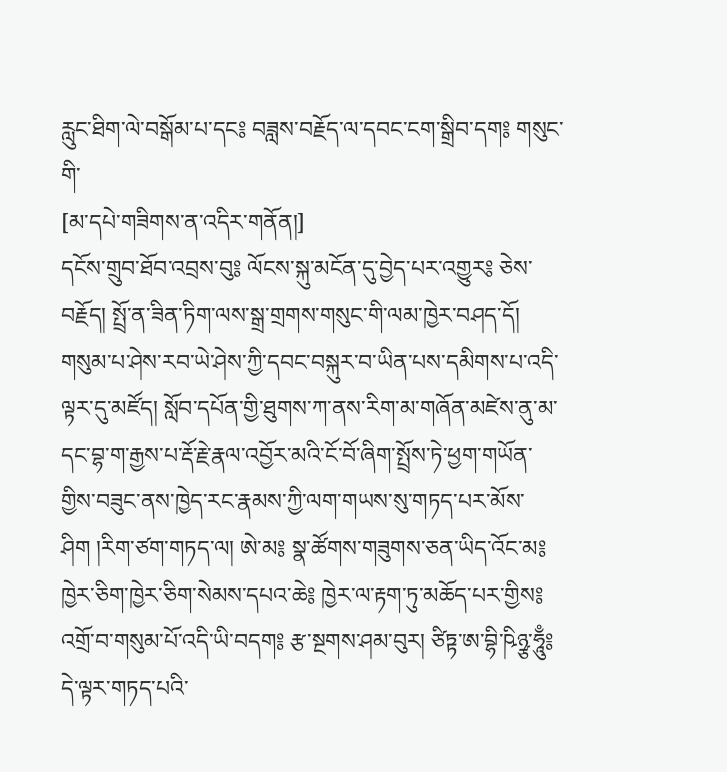རླུང་ཐིག་ལེ་བསྒོམ་པ་དང༔ བཟླས་བརྗོད་ལ་དབང་ངག་སྒྲིབ་དག༔ གསུང་གི་
[མ་དཔེ་གཟིགས་ན་འདིར་གནོན།]
དངོས་གྲུབ་ཐོབ་འབྲས་བུ༔ ལོངས་སྐུ་མངོན་དུ་བྱེད་པར་འགྱུར༔ ཅེས་བརྗོད། སྤྲོ་ན་ཟིན་ཏིག་ལས་སྒྲ་གྲགས་གསུང་གི་ལམ་ཁྱེར་བཤད་དོ། གསུམ་པ་ཤེས་རབ་ཡེ་ཤེས་ཀྱི་དབང་བསྐུར་བ་ཡིན་པས་དམིགས་པ་འདི་ལྟར་དུ་མཛོད། སློབ་དཔོན་གྱི་ཐུགས་ཀ་ནས་རིག་མ་གཞོན་མཛེས་ནུ་མ་དང་བྷ་ག་རྒྱས་པ་རྡོ་རྗེ་རྣལ་འབྱོར་མའི་ངོ་བོ་ཞིག་སྤྲོས་ཏེ་ཕྱག་གཡོན་གྱིས་བཟུང་ནས་ཁྱེད་རང་རྣམས་ཀྱི་ལག་གཡས་སུ་གཏད་པར་མོས་ཤིག །རིག་ཙག་གཏད་ལ། ཨེ་མ༔ སྣ་ཚོགས་གཟུགས་ཅན་ཡིད་འོང་མ༔ ཁྱེར་ཅིག་ཁྱེར་ཅིག་སེམས་དཔའ་ཆེ༔ ཁྱེར་ལ་རྟག་ཏུ་མཆོད་པར་གྱིས༔ འགྲོ་བ་གསུམ་པོ་འདི་ཡི་བདག༔ རྩ་སྔགས་ཤམ་བུར། ཙིཏྟ་ཨ་བྷི་ཥིཉྩ་ཧཱུྃ༔ དེ་ལྟར་གཏད་པའི་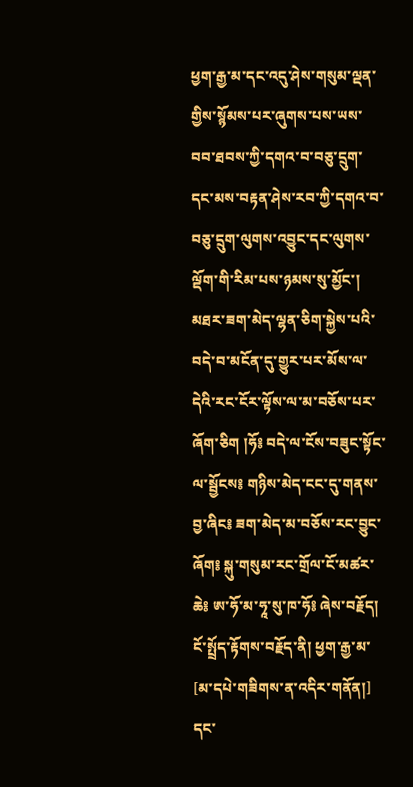ཕྱག་རྒྱ་མ་དང་འདུ་ཤེས་གསུམ་ལྡན་གྱིས་སྙོམས་པར་ཞུགས་པས་ཡས་བབ་ཐབས་ཀྱི་དགའ་བ་བཅུ་དྲུག་དང་མས་བརྟན་ཤེས་རབ་ཀྱི་དགའ་བ་བཅུ་དྲུག་ལུགས་འབྱུང་དང་ལུགས་ལྡོག་གི་རིམ་པས་ཉམས་སུ་མྱོང་། མཐར་ཟག་མེད་ལྷན་ཅིག་སྐྱེས་པའི་བདེ་བ་མངོན་དུ་གྱུར་པར་མོས་ལ་དེའི་རང་ངོར་ལྟོས་ལ་མ་བཅོས་པར་ཞོག་ཅིག །ཧོ༔ བདེ་ལ་ངོས་བཟུང་སྟོང་ལ་སྦྱོངས༔ གཉིས་མེད་ངང་དུ་གནས་བྱ་ཞིང༔ ཟག་མེད་མ་བཅོས་རང་བྱུང་ཞོག༔ སྐུ་གསུམ་རང་གྲོལ་ངོ་མཚར་ཆེ༔ ཨ་ཧོ་མ་ཧཱ་སུ་ཁ་ཧོ༔ ཞེས་བརྗོད། ངོ་སྤྲོད་རྟོགས་བརྗོད་ནི། ཕྱག་རྒྱ་མ་
[མ་དཔེ་གཟིགས་ན་འདིར་གནོན།]
དང་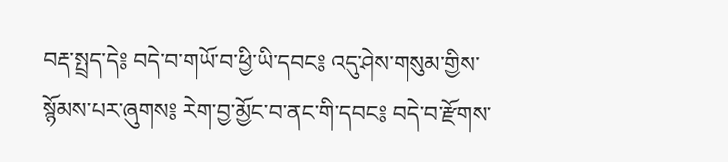བརྡ་སྤྲད་དེ༔ བདེ་བ་གཡོ་བ་ཕྱི་ཡི་དབང༔ འདུ་ཤེས་གསུམ་གྱིས་སྙོམས་པར་ཞུགས༔ རེག་བྱ་མྱོང་བ་ནང་གི་དབང༔ བདེ་བ་རྫོགས་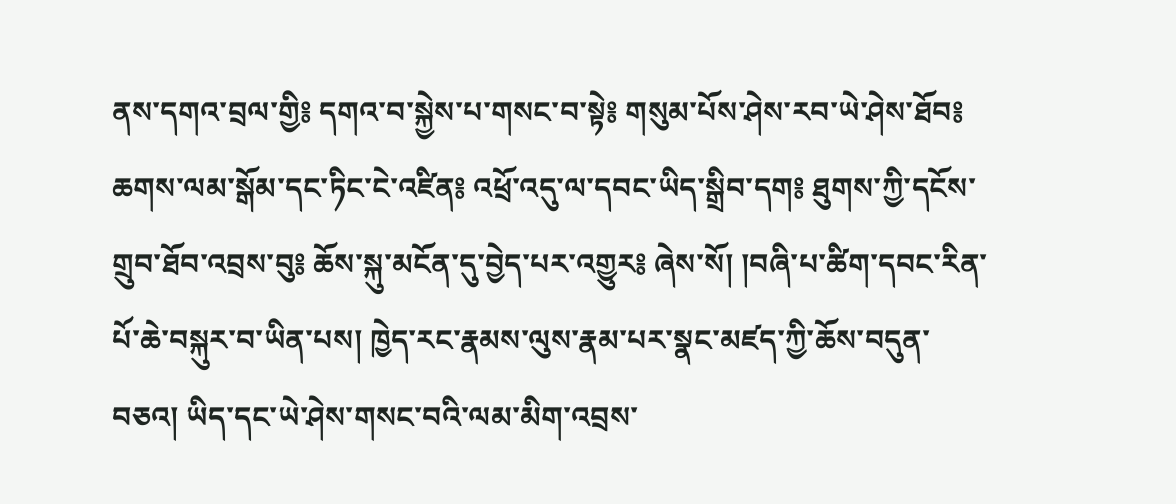ནས་དགའ་བྲལ་གྱི༔ དགའ་བ་སྐྱེས་པ་གསང་བ་སྟེ༔ གསུམ་པོས་ཤེས་རབ་ཡེ་ཤེས་ཐོབ༔ ཆགས་ལམ་སྒོམ་དང་ཏིང་ངེ་འཛིན༔ འཕྲོ་འདུ་ལ་དབང་ཡིད་སྒྲིབ་དག༔ ཐུགས་ཀྱི་དངོས་གྲུབ་ཐོབ་འབྲས་བུ༔ ཆོས་སྐུ་མངོན་དུ་བྱེད་པར་འགྱུར༔ ཞེས་སོ། །བཞི་པ་ཚིག་དབང་རིན་པོ་ཆེ་བསྐུར་བ་ཡིན་པས། ཁྱེད་རང་རྣམས་ལུས་རྣམ་པར་སྣང་མཛད་ཀྱི་ཆོས་བདུན་བཅའ། ཡིད་དང་ཡེ་ཤེས་གསང་བའི་ལམ་མིག་འབྲས་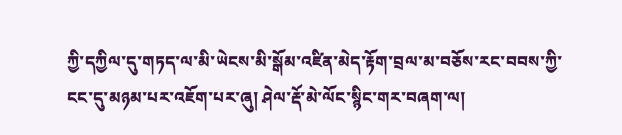ཀྱི་དཀྱིལ་དུ་གཏད་ལ་མི་ཡེངས་མི་སྒོམ་འཛིན་མེད་རྟོག་བྲལ་མ་བཅོས་རང་བབས་ཀྱི་ངང་དུ་མཉམ་པར་འཇོག་པར་ཞུ། ཤེལ་རྡོ་མེ་ལོང་སྙིང་གར་བཞག་ལ།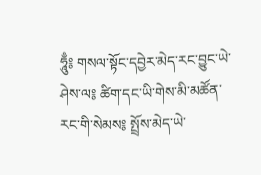ཧཱུྃ༔ གསལ་སྟོང་དབྱེར་མེད་རང་བྱུང་ཡེ་ཤེས་ལ༔ ཚིག་དང་ཡི་གེས་མི་མཚོན་རང་གི་སེམས༔ སྤྲོས་མེད་ཡེ་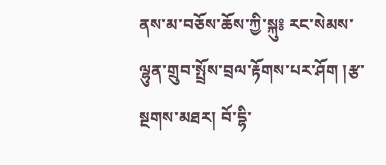ནས་མ་བཅོས་ཆོས་ཀྱི་སྐུ༔ རང་སེམས་ལྷུན་གྲུབ་སྤྲོས་བྲལ་རྟོགས་པར་ཤོག །རྩ་སྔགས་མཐར། བོ་དྷི་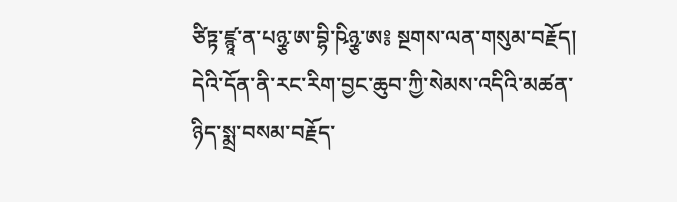ཙིཏྟ་ཛྙཱ་ན་པཉྩ་ཨ་བྷི་ཥིཉྩ་ཨ༔ སྔགས་ལན་གསུམ་བརྗོད། དེའི་དོན་ནི་རང་རིག་བྱང་ཆུབ་ཀྱི་སེམས་འདིའི་མཚན་ཉིད་སྨྲ་བསམ་བརྗོད་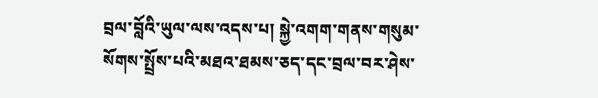བྲལ་བློའི་ཡུལ་ལས་འདས་པ། སྐྱེ་འགག་གནས་གསུམ་སོགས་སྤྲོས་པའི་མཐའ་ཐམས་ཅད་དང་བྲལ་བར་ཤེས་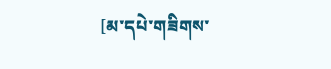[མ་དཔེ་གཟིགས་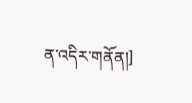ན་འདིར་གནོན།]